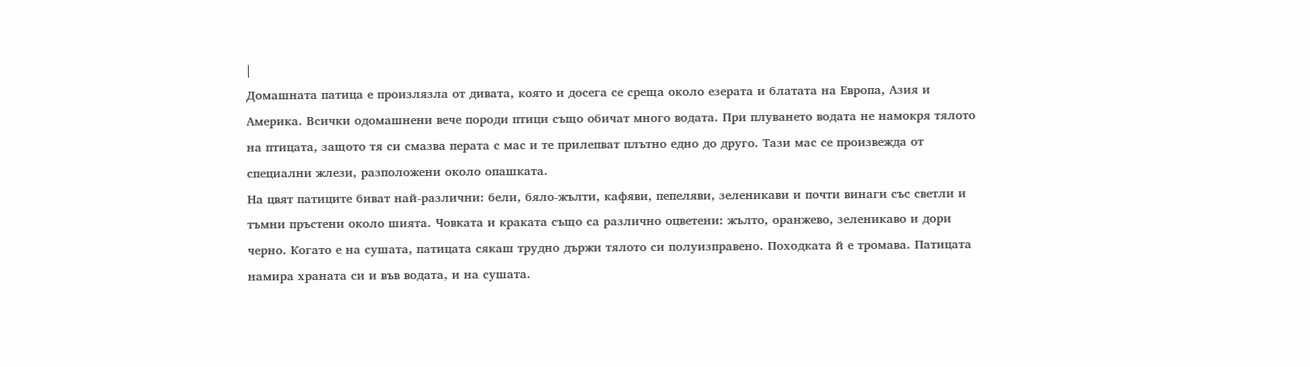|
Домашната патица е произлязла от дивата, която и досега се среща около езерата и блатата на Европа, Азия и Америка. Всички одомашнени вече породи птици също обичат много водата. При плуването водата не намокря тялото на птицата, защото тя си смазва перата с мас и те прилепват плътно едно до друго. Тази мас се произвежда от специални жлези, разположени около опашката.
На цвят патиците биват най-различни: бели, бяло-жълти, кафяви, пепеляви, зеленикави и почти винаги със светли и тъмни пръстени около шията. Човката и краката също са различно оцветени: жълто, оранжево, зеленикаво и дори черно. Когато е на сушата, патицата сякаш трудно държи тялото си полуизправено. Походката й е тромава. Патицата намира храната си и във водата, и на сушата.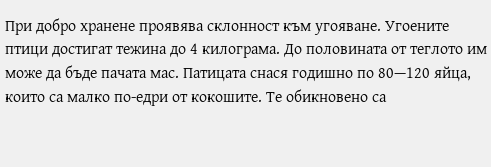При добро хранене проявява склонност към угояване. Угоените птици достигат тежина до 4 килограма. До половината от теглото им може да бъде пачата мас. Патицата снася годишно по 80—120 яйца, които са малко по-едри от кокошите. Те обикновено са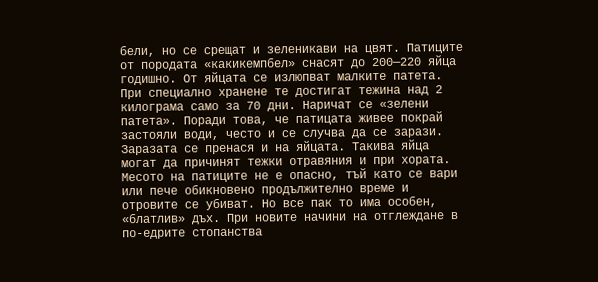бели, но се срещат и зеленикави на цвят. Патиците от породата «какикемпбел» снасят до 200—220 яйца годишно. От яйцата се излюпват малките патета. При специално хранене те достигат тежина над 2 килограма само за 70 дни. Наричат се «зелени патета». Поради това, че патицата живее покрай застояли води, често и се случва да се зарази. Заразата се пренася и на яйцата. Такива яйца могат да причинят тежки отравяния и при хората. Месото на патиците не е опасно, тъй като се вари или пече обикновено продължително време и отровите се убиват. Но все пак то има особен, «блатлив» дъх. При новите начини на отглеждане в по-едрите стопанства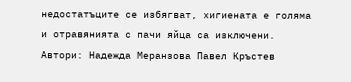недостатъците се избягват, хигиената е голяма и отравянията с пачи яйца са изключени. Автори: Надежда Меранзова Павел Кръстев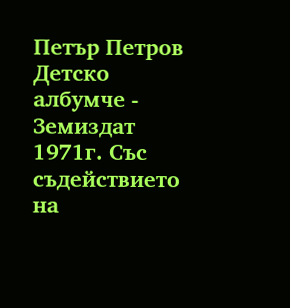Петър Петров Детско албумче - Земиздат 1971г. Със съдействието на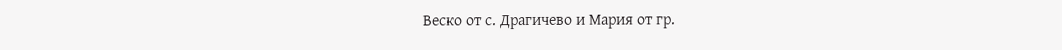Веско от с. Драгичево и Мария от гр.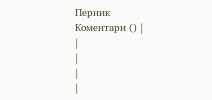Перник
Коментари () |
|
|
|
|